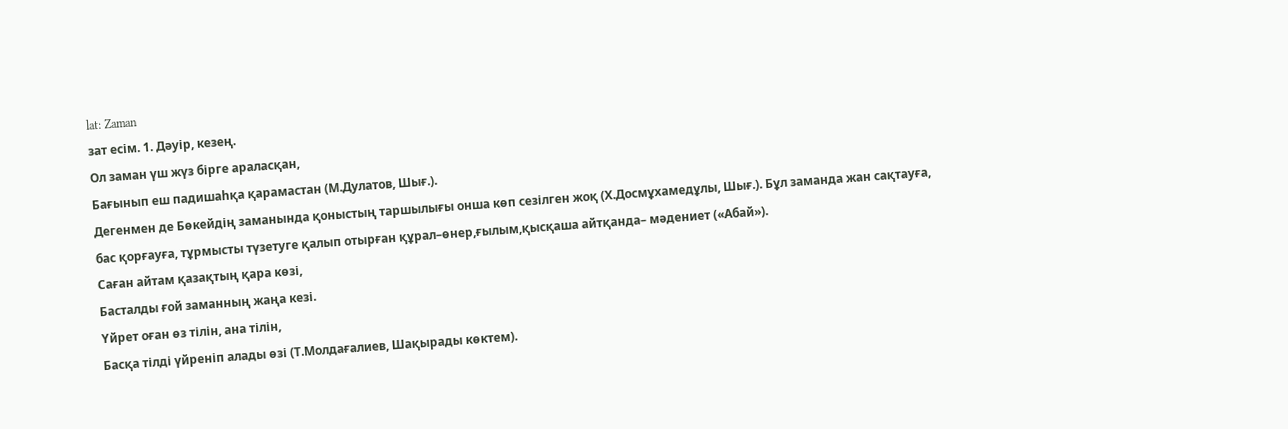lat: Zaman
зат есім. 1. Дәуір, кезең.
Ол заман үш жүз бірге араласқан,
Бағынып еш падишаһқа қарамастан (М.Дулатов, Шығ.).
Дегенмен де Бөкейдің заманында қоныстың таршылығы онша көп сезілген жоқ (Х.Досмұхамедұлы, Шығ.). Бұл заманда жан сақтауға, бас қорғауға, тұрмысты түзетуге қалып отырған құрал–өнер,ғылым,қысқаша айтқанда– мәдениет («Абай»).
Саған айтам қазақтың қара көзі,
Басталды ғой заманның жаңа кезі.
Үйрет оған өз тілін, ана тілін,
Басқа тілді үйреніп алады өзі (Т.Молдағалиев, Шақырады көктем).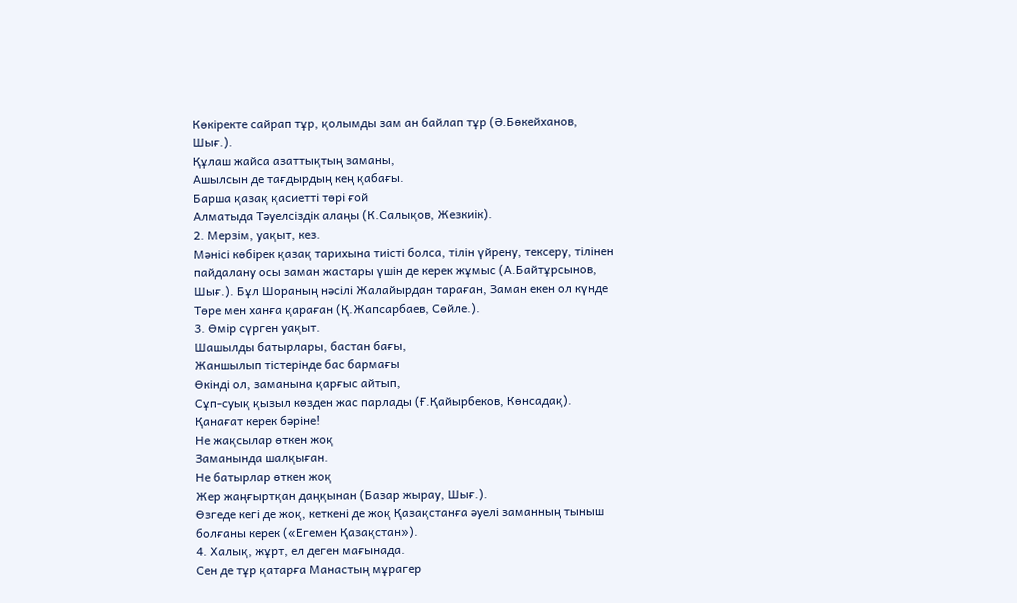Көкіректе сайрап тұр, қолымды зам ан байлап тұр (Ә.Бөкейханов, Шығ.).
Құлаш жайса азаттықтың заманы,
Ашылсын де тағдырдың кең қабағы.
Барша қазақ қасиетті төрі ғой
Алматыда Тәуелсіздік алаңы (К.Салықов, Жезкиік).
2. Мерзім, уақыт, кез.
Мәнісі көбірек қазақ тарихына тиісті болса, тілін үйрену, тексеру, тілінен пайдалану осы заман жастары үшін де керек жұмыс (А.Байтұрсынов, Шығ.). Бұл Шораның нәсілі Жалайырдан тараған, Заман екен ол күнде Төре мен ханға қараған (Қ.Жапсарбаев, Сөйле.).
3. Өмір сүрген уақыт.
Шашылды батырлары, бастан бағы,
Жаншылып тістерінде бас бармағы
Өкінді ол, заманына қарғыс айтып,
Сұп-суық қызыл көзден жас парлады (Ғ.Қайырбеков, Көнсадақ).
Қанағат керек бәріне!
Не жақсылар өткен жоқ
Заманында шалқыған.
Не батырлар өткен жоқ
Жер жаңғыртқан даңқынан (Базар жырау, Шығ.).
Өзгеде кегі де жоқ, кеткені де жоқ Қазақстанға әуелі заманның тыныш болғаны керек («Егемен Қазақстан»).
4. Халық, жұрт, ел деген мағынада.
Сен де тұр қатарға Манастың мұрагер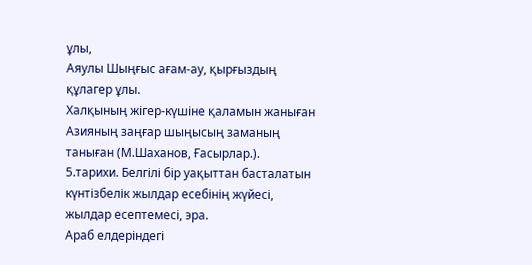ұлы,
Аяулы Шыңғыс ағам-ау, қырғыздың құлагер ұлы.
Халқының жігер-күшіне қаламын жаныған
Азияның заңғар шыңысың заманың таныған (М.Шаханов, Ғасырлар.).
5.тарихи. Белгілі бір уақыттан басталатын күнтізбелік жылдар есебінің жүйесі, жылдар есептемесі, эра.
Араб елдеріндегі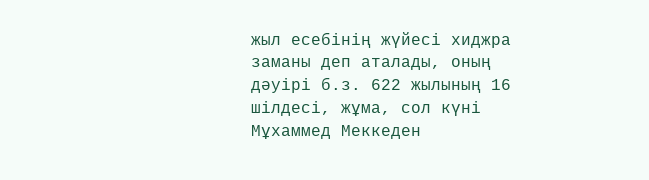жыл есебінің жүйесі хиджра заманы деп аталады, оның дәуірі б.з. 622 жылының 16 шілдесі, жұма, сол күні Мұхаммед Меккеден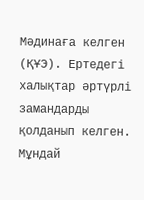Мәдинаға келген (ҚҰЭ). Ертедегі халықтар әртүрлі замандарды қолданып келген. Мұндай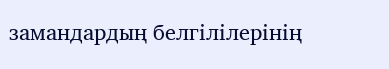замандардың белгілілерінің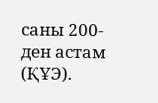саны 200-ден астам (ҚҰЭ).